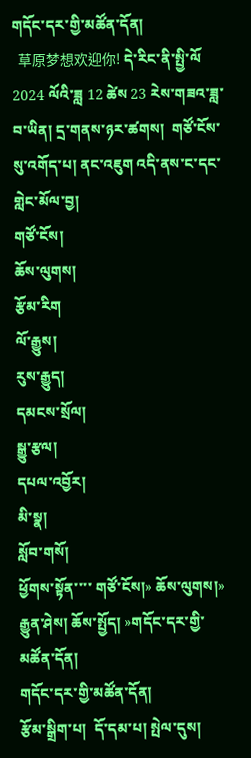གདོང་དར་གྱི་མཚོན་དོན།
  草原梦想欢迎你! དེ་རིང་ནི་སྤྱི་ལོ 2024 ལོའི་ཟླ 12 ཚེས 23 རེས་གཟའ་ཟླ་བ་ཡིན། དྲ་གནས་ཉར་ཚགས།  གཙོ་ངོས་སུ་འགོད་པ། ནང་འཇུག འདི་ནས་ང་དང་གླེང་མོལ་བྱ།
གཙོ་ངོས།
ཆོས་ལུགས།
རྩོམ་རིག
ལོ་རྒྱུས།
རུས་རྒྱུད།
དམངས་སྲོལ།
སྒྱུ་རྩལ།
དཔལ་འབྱོར།
མི་སྣ།
སློབ་གསོ།
ཕྱོགས་སྟོན་་་་ གཙོ་ངོས།» ཆོས་ལུགས།» རྒྱུན་ཤེས། ཆོས་སྤྱོད། »གདོང་དར་གྱི་མཚོན་དོན།
གདོང་དར་གྱི་མཚོན་དོན།
རྩོམ་སྒྲིག་པ།  དོ་དམ་པ། སྤེལ་དུས།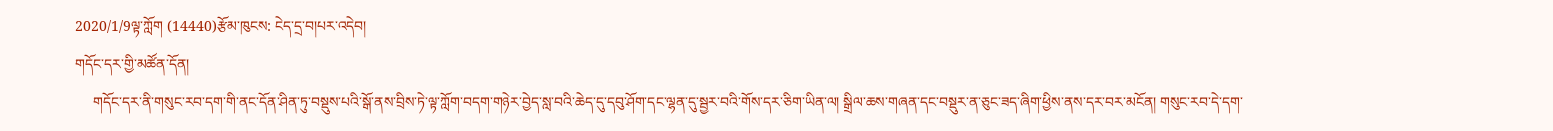2020/1/9ལྟ་ཀློག (14440)རྩོམ་ཁུངས: ངེད་དྲ་བ།པར་འདེབ།
གདོང་དར་གྱི་མཚོན་དོན།
     གདོང་དར་ནི་གསུང་རབ་དག་གི་ནང་དོན་ཤིན་ཏུ་བསྡུས་པའི་སྒོ་ནས་བྲིས་ཏེ་ལྟ་ཀློག་བདག་གཉེར་བྱེད་སླ་བའི་ཆེད་དུ་དབུ་ཤོག་དང་ལྷན་དུ་སྦྱར་བའི་གོས་དར་ཅིག་ཡིན་ལ། སྒྲིལ་ཆས་གཞན་དང་བསྡུར་ན་ཅུང་ཟད་ཞིག་ཕྱིས་ནས་དར་བར་མངོན། གསུང་རབ་དེ་དག་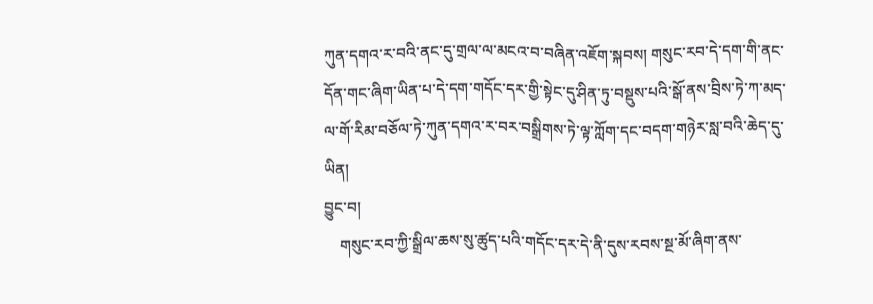ཀུན་དགའ་ར་བའི་ནང་དུ་གྲལ་ལ་མངའ་བ་བཞིན་འཇོག་སྐབས། གསུང་རབ་དེ་དག་གི་ནང་དོན་གང་ཞིག་ཡིན་པ་དེ་དག་གདོང་དར་གྱི་སྟེང་དུ་ཤིན་ཏུ་བསྡུས་པའི་སྒོ་ནས་བྲིས་ཏེ་ཀ་མད་ལ་གོ་རིམ་བཅོལ་ཏེ་ཀུན་དགའ་ར་བར་བསྒྲིགས་ཏེ་ལྟ་ཀློག་དང་བདག་གཉེར་སླ་བའི་ཆེད་དུ་ཡིན།
བྱུང་བ།
    གསུང་རབ་ཀྱི་སྒྲིལ་ཆས་སུ་ཚུད་པའི་གདོང་དར་དེ་ནི་དུས་རབས་སྔ་མོ་ཞིག་ནས་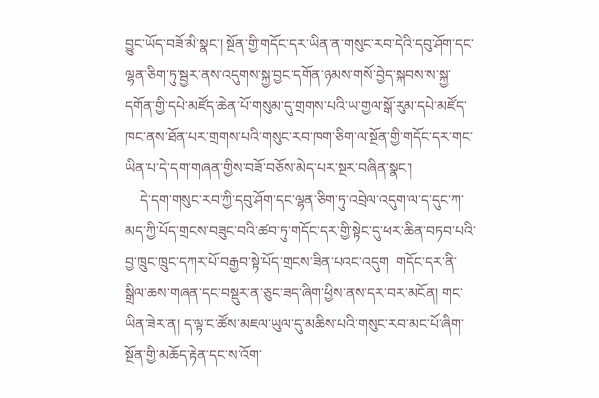བྱུང་ཡོད་བཟོ་མི་སྣང་། སྔོན་གྱི་གདོང་དར་ཡིན་ན་གསུང་རབ་དེའི་དབུ་ཤོག་དང་ལྷན་ཅིག་ཏུ་སྦྱར་ནས་འདུགས་སྐྱ་བྱང་དགོན་ཉམས་གསོ་བྱེད་སྐབས་ས་སྐྱ་དགོན་གྱི་དཔེ་མཛོད་ཆེན་པོ་གསུམ་དུ་གྲགས་པའི་ཡ་གྱལ་སྒོ་རུམ་དཔེ་མཛོད་ཁང་ནས་ཐོན་པར་གྲགས་པའི་གསུང་རབ་ཁག་ཅིག་ལ་སྔོན་གྱི་གདོང་དར་གང་ཡིན་པ་དེ་དག་གཞན་གྱིས་བཟོ་བཅོས་མེད་པར་སྔར་བཞིན་སྣང་།
    དེ་དག་གསུང་རབ་ཀྱི་དབུ་ཤོག་དང་ལྷན་ཅིག་ཏུ་འབྲེལ་འདུག་ལ་ད་དུང་ཀ་མད་ཀྱི་པོད་གྲངས་བཟུང་བའི་ཚབ་ཏུ་གདོང་དར་གྱི་སྟེང་དུ་ཕར་ཆིན་བཏབ་པའི་བྱ་ཁྲུང་ཁྲུང་དཀར་པོ་བརྒྱབ་སྟེ་པོད་གྲངས་ཟིན་པའང་འདུག  གདོང་དར་ནི་སྒྲིལ་ཆས་གཞན་དང་བསྡུར་ན་ཅུང་ཟད་ཞིག་ཕྱིས་ནས་དར་བར་མངོན། གང་ཡིན་ཟེར་ན། ད་ལྟ་ང་ཚོས་མཇལ་ཡུལ་དུ་མཆིས་པའི་གསུང་རབ་མང་པོ་ཞིག་སྔོན་གྱི་མཆོད་རྟེན་དང་ས་འོག་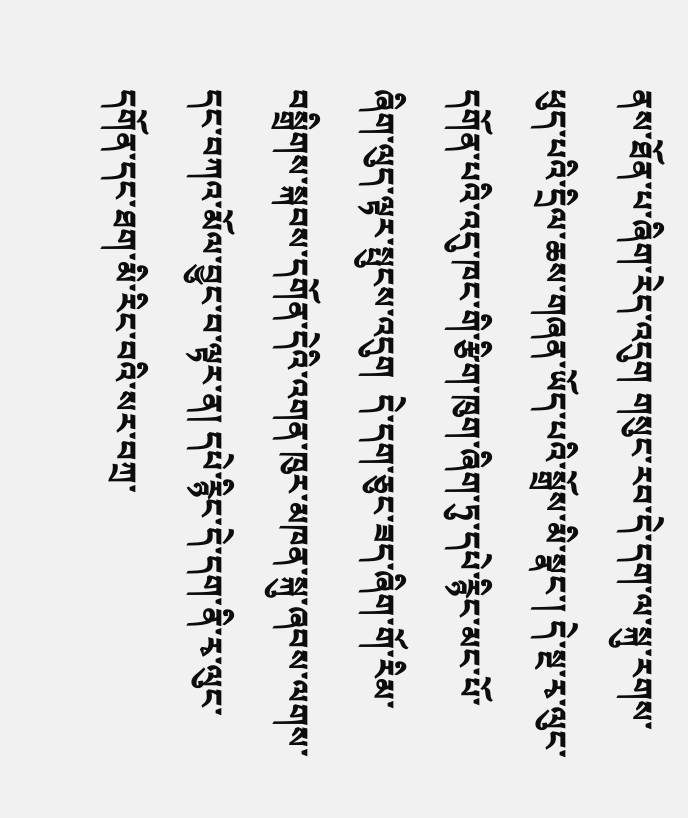ནས་ཐོན་པ་ཞིག་རེད་འདུག གསུང་རབ་དེ་དག་ལ་སྐུ་རགས་ཕུད་པའི་དྲིལ་ཆས་གཞན་ཡོད་པའི་སྒྲོས་མི་སྣང་། དེ་སྔ་རྭ་ལུང་དགོན་པའི་འདུ་ཁང་གི་རྩིག་ཁུག་ཞིག་ཏུ་དཔེ་རྙིང་མང་པོ་ཞིག་ལུད་ལྟར་སྤུངས་འདུག  དེ་དག་ཅུང་ཟད་ཞིག་གོ་རིམ་བསྒྲིགས་སྐབས་དགོན་དེའི་འགན་ཁུར་མཁན་སྐུ་ཞབས་ལགས་དང་བཀའ་མོལ་བྱུང་བ་ལྟར་ན། དཔེ་རྙིང་དེ་དག་ནི་རྭ་ལུང་དགོན་དང་ཐག་མི་རིང་བའི་སར་བཀྲ་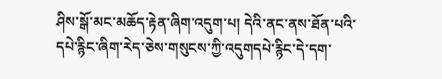ཤིས་སྒོ་མང་མཆོད་རྟེན་ཞིག་འདུག་པ། དེའི་ནང་ནས་ཐོན་པའི་དཔེ་རྙིང་ཞིག་རེད་ཅེས་གསུངས་ཀྱི་འདུགདཔེ་རྙིང་དེ་དག་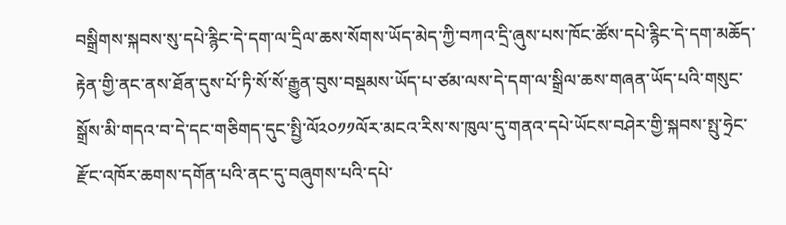བསྒྲིགས་སྐབས་སུ་དཔེ་རྙིང་དེ་དག་ལ་དྲིལ་ཆས་སོགས་ཡོད་མེད་ཀྱི་བཀའ་དྲི་ཞུས་པས་ཁོང་ཚོས་དཔེ་རྙིང་དེ་དག་མཆོད་རྟེན་གྱི་ནང་ནས་ཐོན་དུས་པོ་ཏི་སོ་སོ་རྒྱུན་བུས་བསྡམས་ཡོད་པ་ཙམ་ལས་དེ་དག་ལ་སྒྲིལ་ཆས་གཞན་ཡོད་པའི་གསུང་སྒྲོས་མི་གདའ་བ་དེ་དང་གཅིགད་དུང་སྤྱི་ལོ༢༠༡༡ལོར་མངའ་རིས་ས་ཁུལ་དུ་གནའ་དཔེ་ཡོངས་བཤེར་གྱི་སྐབས་སྤུ་ཧྲེང་རྫོང་འཁོར་ཆགས་དགོན་པའི་ནང་དུ་བཞུགས་པའི་དཔེ་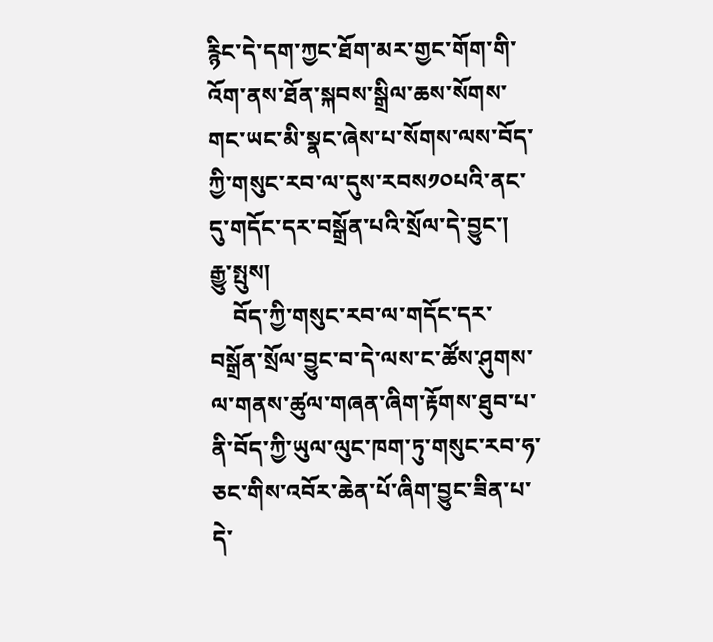རྙིང་དེ་དག་ཀྱང་ཐོག་མར་གྱང་གོག་གི་འོག་ནས་ཐོན་སྐབས་སྒྲིལ་ཆས་སོགས་གང་ཡང་མི་སྣང་ཞེས་པ་སོགས་ལས་བོད་ཀྱི་གསུང་རབ་ལ་དུས་རབས༡༠པའི་ནང་དུ་གདོང་དར་བསྒྲོན་པའི་སྲོལ་དེ་བྱུང་།
རྒྱུ་སྤུས།
    བོད་ཀྱི་གསུང་རབ་ལ་གདོང་དར་བསྒྲོན་སྲོལ་བྱུང་བ་དེ་ལས་ང་ཚོས་ཤུགས་ལ་གནས་ཚུལ་གཞན་ཞིག་རྟོགས་ཐུབ་པ་ནི་བོད་ཀྱི་ཡུལ་ལུང་ཁག་ཏུ་གསུང་རབ་ཧ་ཅང་གིས་འབོར་ཆེན་པོ་ཞིག་བྱུང་ཟིན་པ་དེ་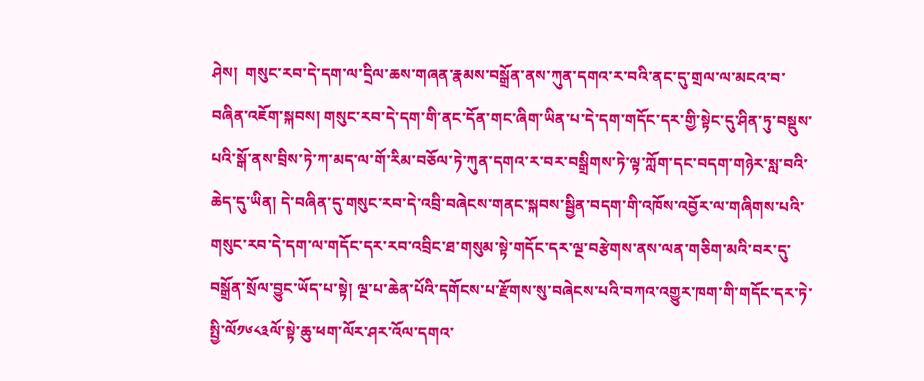ཤེས།  གསུང་རབ་དེ་དག་ལ་དྲིལ་ཆས་གཞན་རྣམས་བསྒྲོན་ནས་ཀུན་དགའ་ར་བའི་ནང་དུ་གྲལ་ལ་མངའ་བ་བཞིན་འཇོག་སྐབས། གསུང་རབ་དེ་དག་གི་ནང་དོན་གང་ཞིག་ཡིན་པ་དེ་དག་གདོང་དར་གྱི་སྟེང་དུ་ཤིན་ཏུ་བསྡུས་པའི་སྒོ་ནས་བྲིས་ཏེ་ཀ་མད་ལ་གོ་རིམ་བཅོལ་ཏེ་ཀུན་དགའ་ར་བར་བསྒྲིགས་ཏེ་ལྟ་ཀློག་དང་བདག་གཉེར་སླ་བའི་ཆེད་དུ་ཡིན། དེ་བཞིན་དུ་གསུང་རབ་དེ་འབྲི་བཞེངས་གནང་སྐབས་སྦྱིན་བདག་གི་འཁོས་འབྱོར་ལ་གཞིགས་པའི་གསུང་རབ་དེ་དག་ལ་གདོང་དར་རབ་འབྲིང་ཐ་གསུམ་སྟེ་གདོང་དར་ལྔ་བརྩེགས་ནས་ལན་གཅིག་མའི་བར་དུ་བསྒྲོན་སྲོལ་བྱུང་ཡོད་པ་སྟེ། ལྔ་པ་ཆེན་པོའི་དགོངས་པ་རྫོགས་སུ་བཞེངས་པའི་བཀའ་འགྱུར་ཁག་གི་གདོང་དར་ཏེ་སྤྱི་ལོ༡༦༨༣ལོ་སྟེ་ཆུ་ཕག་ལོར་ཤར་འོལ་དགའ་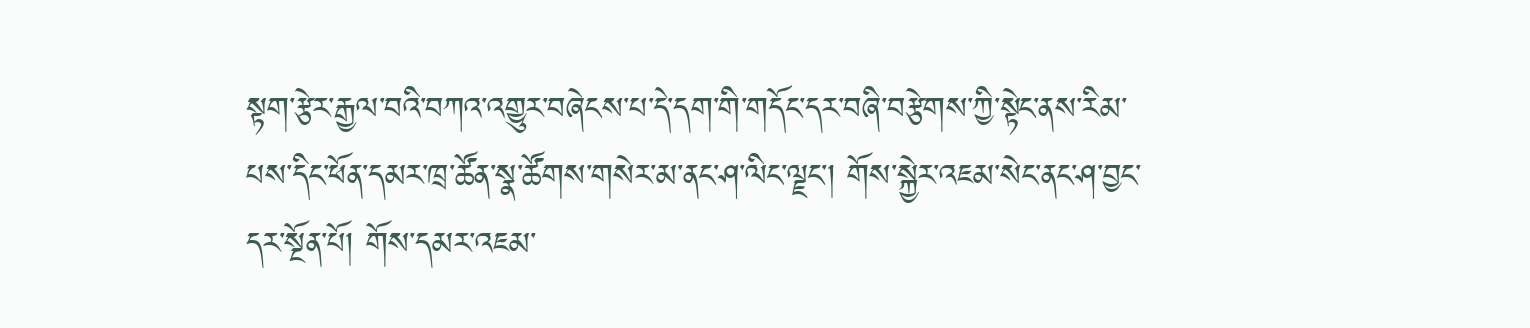སྟག་རྩེར་རྒྱལ་བའི་བཀའ་འགྱུར་བཞེངས་པ་དེ་དག་གི་གདོང་དར་བཞི་བརྩེགས་ཀྱི་སྟེང་ནས་རིམ་པས་དིང་ཕོན་དམར་ཁྲ་ཚོན་སྣ་ཚོགས་གསེར་མ་ནང་ཤ་ལིང་ལྗང་། གོས་སྐྱེར་འཇམ་སེང་ནང་ཤ་བྱང་དར་སྔོན་པོ། གོས་དམར་འཇམ་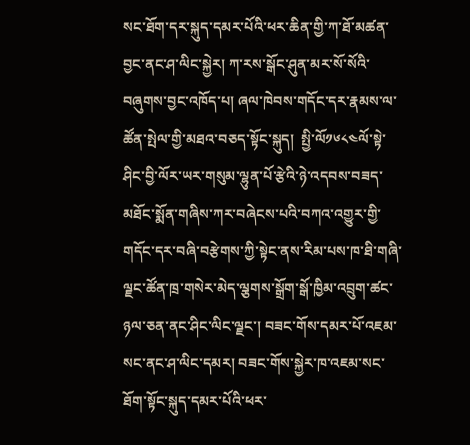སང་ཐོག་དར་སྐུད་དམར་པོའི་ཕར་ཆིན་གྱི་ཀ་ཐོ་མཚན་བྱང་ནང་ཤ་ལིང་སྐྱེར། ཀ་རས་སྒོང་ཤུན་མར་སོ་སོའི་བཞུགས་བྱང་འཁོད་པ། ཞལ་ཁེབས་གདོང་དར་རྣམས་ལ་ཚོན་སྤེལ་གྱི་མཐའ་བཅད་སྟོང་སྐུད།  སྤྱི་ལོ༡༦༨༤ལོ་སྟེ་ཤིང་བྱི་ལོར་ཡར་གསུམ་ལྷུན་པོ་རྩེའི་ཉེ་འདབས་བཟད་མཐོང་སྨོན་གཞིས་ཀར་བཞེངས་པའི་བཀའ་འགྱུར་གྱི་གདོང་དར་བཞི་བརྩེགས་ཀྱི་སྟེང་ནས་རིམ་པས་ཁ་ཐི་གཞི་ལྗང་ཚོན་ཁྲ་གསེར་མེད་ལྕགས་སྒྲོག་སྒོ་ཁྱིམ་འབྲུག་ཚང་ཉལ་ཅན་ནང་ཤིང་ལིང་ལྗང་། བཟང་གོས་དམར་པོ་འཇམ་སང་ནང་ཤ་ལིང་དམར། བཟང་གོས་སྐྱེར་ཁ་འཇམ་སང་ཐོག་སྟོང་སྐུད་དམར་པོའི་ཕར་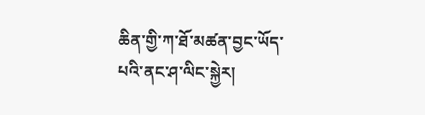ཆིན་གྱི་ཀ་ཐོ་མཚན་བྱང་ཡོད་པའི་ནང་ཤ་ལིང་སྐྱེར།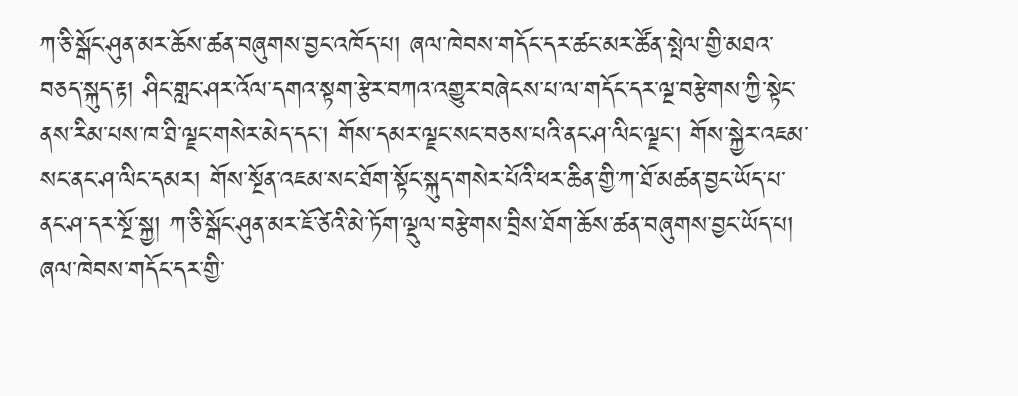ཀ་ཅི་སྒོང་ཤུན་མར་ཆོས་ཚན་བཞུགས་བྱང་འཁོད་པ། ཞལ་ཁེབས་གདོང་དར་ཚང་མར་ཚོན་སྤེལ་གྱི་མཐའ་བཅད་སྐུད་རྟ། ཤིང་གླང་ཤར་འོལ་དགའ་སྟག་རྩེར་བཀའ་འགྱུར་བཞེངས་པ་ལ་གདོང་དར་ལྔ་བརྩེགས་ཀྱི་སྟེང་ནས་རིམ་པས་ཁ་ཐི་ལྗང་གསེར་མེད་དང་། གོས་དམར་ལྗང་སང་བཅས་པའི་ནང་ཤ་ལིང་ལྗང་། གོས་སྐྱེར་འཇམ་སང་ནང་ཤ་ལིང་དམར། གོས་སྔོན་འཇམ་སང་ཐོག་སྟོང་སྐུད་གསེར་པོའི་ཕར་ཆིན་གྱི་ཀ་ཐོ་མཚན་བྱང་ཡོད་པ་ནང་ཤ་དར་སྔོ་སྐྱ། ཀ་ཅི་སྒོང་ཤུན་མར་ཇོ་ཙེའི་མེ་ཏོག་ལྡུལ་བརྩེགས་བྲིས་ཐོག་ཆོས་ཚན་བཞུགས་བྱང་ཡོད་པ། ཞལ་ཁེབས་གདོང་དར་གྱི་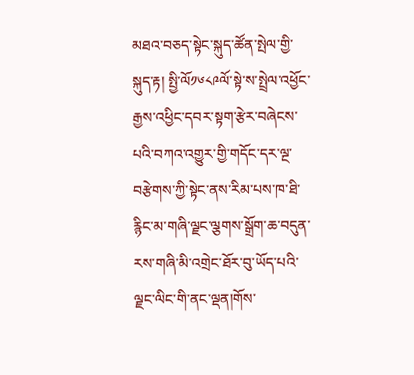མཐའ་བཅད་སྟེང་སྐུད་ཚོན་སྤེལ་གྱི་སྐུད་རྟ། སྤྱི་ལོ༡༦༨༩ལོ་སྟེ་ས་སྤྲེལ་འཕྱོང་རྒྱས་འཕྱིང་དབར་སྟག་རྩེར་བཞེངས་པའི་བཀའ་འགྱུར་གྱི་གདོང་དར་ལྔ་བརྩེགས་ཀྱི་སྟེང་ནས་རིམ་པས་ཁ་ཐི་རྙིང་མ་གཞི་ལྗང་ལྕགས་སྒྲོག་ཆ་བདུན་རས་གཞི་མི་འགྲེང་ཐོར་བུ་ཡོད་པའི་ལྗང་ལིང་གི་ནང་ལྡན།གོས་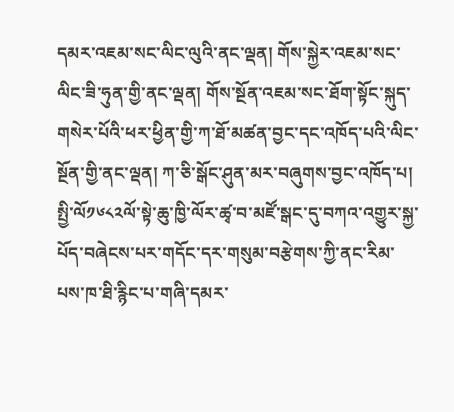དམར་འཇམ་སང་ལིང་ལུའི་ནང་ལྡན། གོས་སྐྱེར་འཇམ་སང་ལིང་ཟི་ཧུན་གྱི་ནང་ལྡན། གོས་སྔོན་འཇམ་སང་ཐོག་སྟོང་སྐུད་གསེར་པོའི་ཕར་ཕྱིན་གྱི་ཀ་ཐོ་མཚན་བྱང་དང་འཁོད་པའི་ལིང་སྔོན་གྱི་ནང་ལྡན། ཀ་ཅི་སྒོང་ཤུན་མར་བཞུགས་བྱང་འཁོད་པ། སྤྱི་ལོ༡༦༨༢ལོ་སྟེ་ཆུ་ཁྱི་ལོར་ཚྭ་བ་མཛོ་སྒང་དུ་བཀའ་འགྱུར་སྐྱ་པོད་བཞེངས་པར་གདོང་དར་གསུམ་བརྩེགས་ཀྱི་ནང་རིམ་པས་ཁ་ཐི་རྙིང་པ་གཞི་དམར་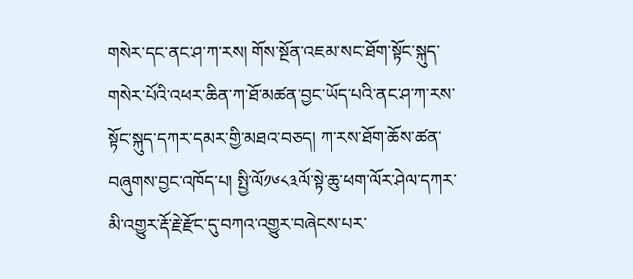གསེར་དང་ནང་ཤ་ཀ་རས། གོས་སྔོན་འཇམ་སང་ཐོག་སྟོང་སྐུད་གསེར་པོའི་འཕར་ཆིན་ཀ་ཐོ་མཚན་བྱང་ཡོད་པའི་ནང་ཤ་ཀ་རས་སྟོང་སྐུད་དཀར་དམར་གྱི་མཐའ་བཅད། ཀ་རས་ཐོག་ཆོས་ཚན་བཞུགས་བྱང་འཁོད་པ། སྤྱི་ལོ༡༦༨༣ལོ་སྟེ་ཆུ་ཕག་ལོར་ཤེལ་དཀར་མི་འགྱུར་རྡོ་རྗེ་རྫོང་དུ་བཀའ་འགྱུར་བཞེངས་པར་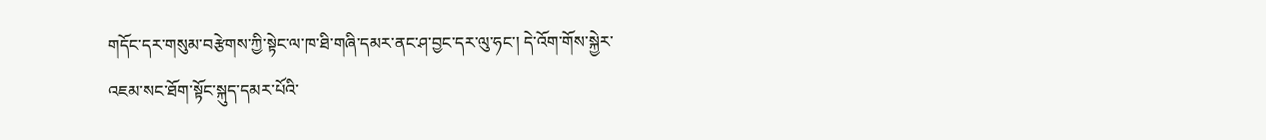གདོང་དར་གསུམ་བརྩེགས་ཀྱི་སྟེང་ལ་ཁ་ཐི་གཞི་དམར་ནང་ཤ་བྱང་དར་ལུ་ཧང་། དེ་འོག་གོས་སྐྱེར་འཇམ་སང་ཐོག་སྟོང་སྐུད་དམར་པོའི་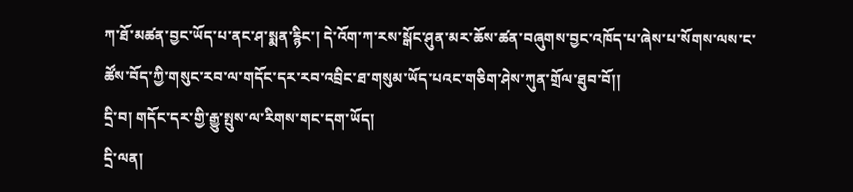ཀ་ཐོ་མཚན་བྱང་ཡོད་པ་ནང་ཤ་སྨན་རྙིང་། དེ་འོག་ཀ་རས་སྒོང་ཤུན་མར་ཆོས་ཚན་བཞུགས་བྱང་འཁོད་པ་ཞེས་པ་སོགས་ལས་ང་ཚོས་བོད་ཀྱི་གསུང་རབ་ལ་གདོང་དར་རབ་འབྲིང་ཐ་གསུམ་ཡོད་པའང་གཅིག་ཤེས་ཀུན་གྲོལ་ཐུབ་བོ།།
དྲི་བ། གདོང་དར་གྱི་རྒྱུ་སྤུས་ལ་རིགས་གང་དག་ཡོད།
དྲི་ལན།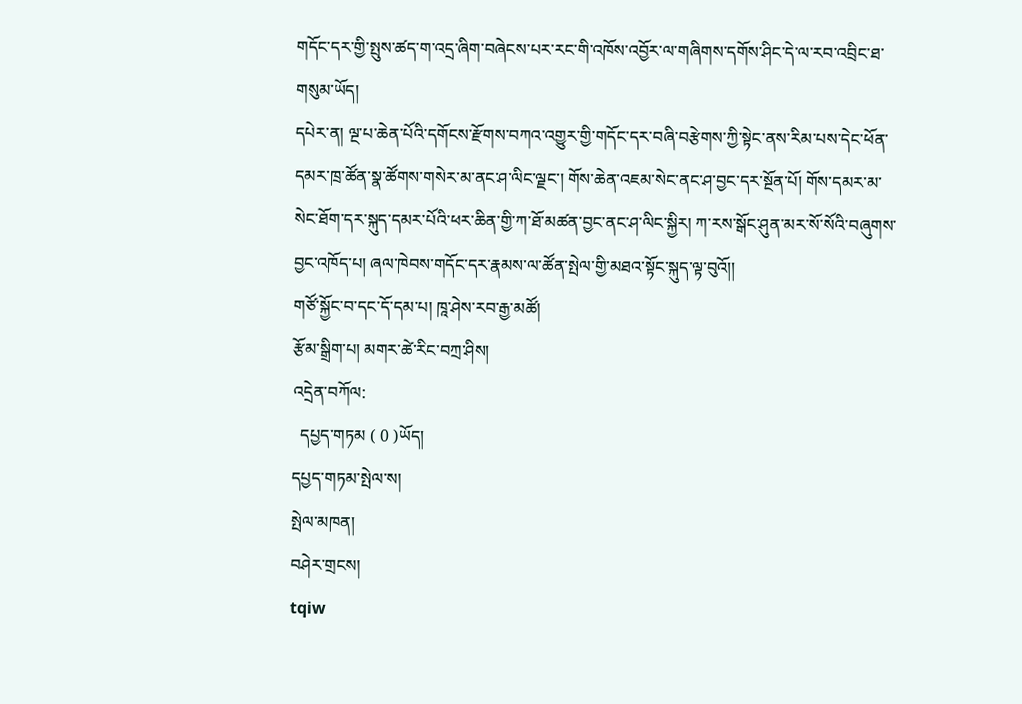གདོང་དར་གྱི་སྤུས་ཚད་ག་འདྲ་ཞིག་བཞེངས་པར་རང་གི་འཁོས་འབྱོར་ལ་གཞིགས་དགོས་ཤིང་དེ་ལ་རབ་འབྲིང་ཐ་གསུམ་ཡོད།
དཔེར་ན། ལྔ་པ་ཆེན་པོའི་དགོངས་རྫོགས་བཀའ་འགྱུར་གྱི་གདོང་དར་བཞི་བརྩེགས་ཀྱི་སྟེང་ནས་རིམ་པས་དེང་ཕོན་དམར་ཁྲ་ཚོན་སྣ་ཚོགས་གསེར་མ་ནང་ཤ་ལིང་ལྗང་། གོས་ཆེན་འཇམ་སེང་ནང་ཤ་བྱང་དར་སྔོན་པོ། གོས་དམར་མ་སེང་ཐོག་དར་སྐུད་དམར་པོའི་ཕར་ཆིན་གྱི་ཀ་ཐོ་མཚན་བྱང་ནང་ཤ་ལིང་སྐྱིར། ཀ་རས་སྒོང་ཤུན་མར་སོ་སོའི་བཞུགས་བྱང་འཁོད་པ། ཞལ་ཁེབས་གདོང་དར་རྣམས་ལ་ཚོན་སྤེལ་གྱི་མཐའ་སྟོང་སྐུད་ལྟ་བུའོ།།
གཙོ་སྐྱོང་བ་དང་དོ་དམ་པ། ཁཱ་ཤེས་རབ་རྒྱ་མཚོ།
རྩོམ་སྒྲིག་པ། མགར་ཚེ་རིང་བཀྲ་ཤིས།
འདྲེན་བཀོལ:
  དཔྱད་གཏམ ( 0 )ཡོད།
དཔྱད་གཏམ་སྤེལ་ས།
སྤེལ་མཁན།
བཤེར་གྲངས།
tqiw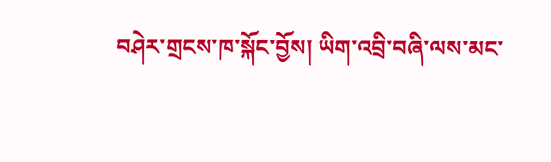བཤེར་གྲངས་ཁ་སྐོང་བྱོས། ཡིག་འབྲི་བཞི་ལས་མང་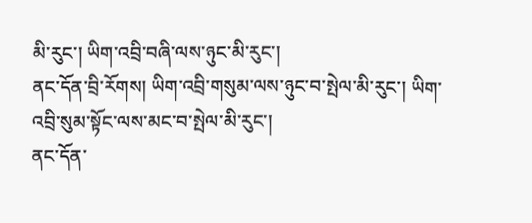མི་རུང་། ཡིག་འབྲི་བཞི་ལས་ཉུང་མི་རུང་།
ནང་དོན་བྲི་རོགས། ཡིག་འབྲི་གསུམ་ལས་ཉུང་བ་སྤེལ་མི་རུང་། ཡིག་འབྲི་སུམ་སྟོང་ལས་མང་བ་སྤེལ་མི་རུང་།
ནང་དོན་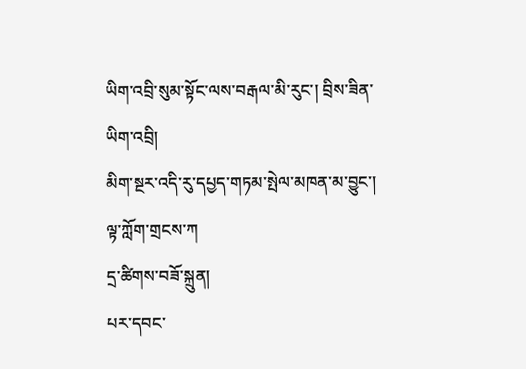ཡིག་འབྲི་སུམ་སྟོང་ལས་བརྒལ་མི་རུང་། བྲིས་ཟིན་ཡིག་འབྲི།
མིག་སྔར་འདི་རུ་དཔྱད་གཏམ་སྤེལ་མཁན་མ་བྱུང་།
ལྟ་ཀློག་གྲངས་ཀ
དྲ་ཚིགས་བཟོ་སྐྲུན།
པར་དབང་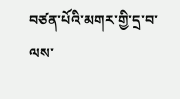བཙན་པོའི་མགར་གྱི་དྲ་བ་ལས་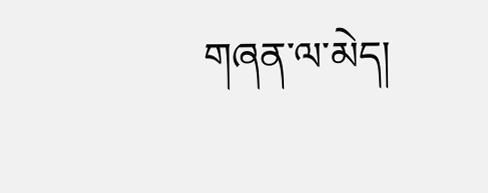གཞན་ལ་མེད།